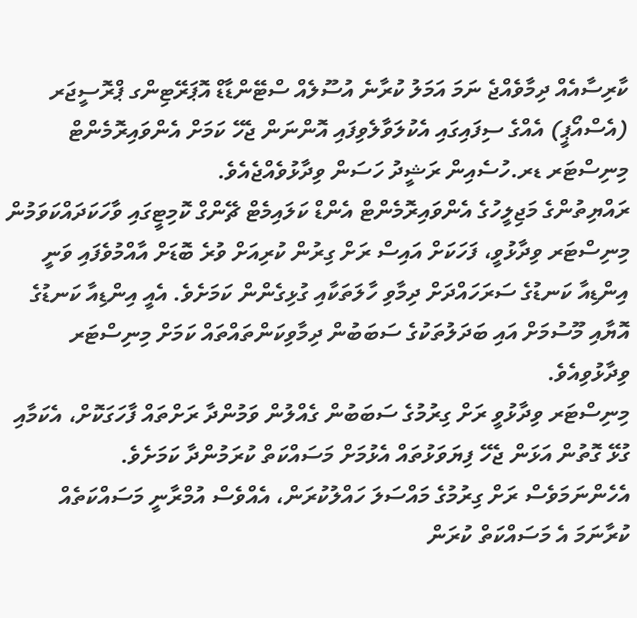ކާރިސާއެއް ދިމާވެއްޖެ ނަމަ އަމަލު ކުރާނެ އުސޫލެއް ސްޓޭންޑާޑް އޮޕަރޭޓިންގ ޕްރޮސީޖަރ (އެސްއޯޕީ) އެއްގެ ސިފައިގައި އެކުލަވާލެވިފައި އޮންނަން ޖެހޭ ކަމަށް އެންވައިރޮމެންޓް މިނިސްޓަރ ޑރ.ހުސެއިން ރަޝީދު ހަސަން ވިދާޅުވެއްޖެއެވެ.
ރައްޔިތުންގެ މަޖިލީހުގެ އެންވައިރޮމެންޓް އެންޑް ކަލައިމެޓް ޗޭންގް ކޮމިޓީގައި ވާހަކަދައްކަވަމުން މިނިސްޓަރ ވިދާޅުވީ، ފަހަކަށް އައިސް ރަށް ގިރުން ކުރިއަށް ވުރެ ބޮޑަށް އާއްމުވެފައި ވަނީ އިންޑިއާ ކަނޑުގެ ސަރަހައްދަށް ދިމާވި ހާލަތަކާއި ގުޅިގެންން ކަމަށެވެ. އެއީ އިންޑިއާ ކަނޑުގެ އޮޔާއި މޫސުމަށް އައި ބަދަލުތަކުގެ ސަބަބުން ދިމާވިކަންތައްތައް ކަމަށް މިނިސްޓަރ ވިދާޅުވިއެވެ.
މިނިސްޓަރ ވިދާޅުވީ ރަށް ގިރުމުގެ ސަބަބުން ގެއްލުން ވަމުންދާ ރަށްތައް ފާހަގަކޮށް، އެކަމާއި ގުޅޭ ގޮތުން އަޅަން ޖެހޭ ފިޔަވަޅުތައް އެޅުމަށް މަސައްކަތް ކުރަމުންދާ ކަމަށެވެ.
އެހެންނަމަވެސް ރަށް ގިރުމުގެ މައްސަލަ ހައްލުކުރަން، އެއްވެސް އުމްރާނީ މަސައްކަތެއް ކުރާނަމަ އެ މަސައްކަތް ކުރަން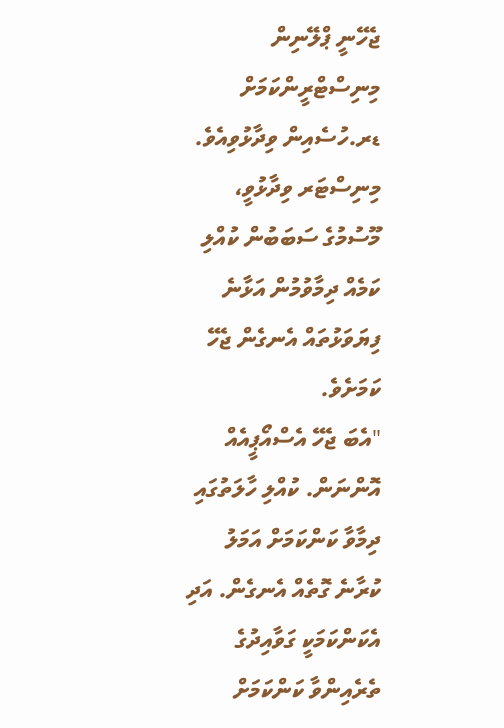ޖެހޭނީ ޕްލޭނިން މިނިސްޓްރީންކަމަށް ޑރ.ހުސެއިން ވިދާޅުވިއެވެ.
މިނިސްޓަރ ވިދާޅުވީ، މޫސުމުގެ ސަބަބުން ކުއްލި ކަމެއް ދިމާވުމުން އަޅާނެ ފިޔަވަޅުތައް އެނގެން ޖެހޭ ކަމަށެވެ.
"އެބަ ޖެހޭ އެސްއޯޕީއެއް އޮންނަން. ކުއްލި ހާލަތުގައި ދިމާވާ ކަންކަމަށް އަމަލު ކުރާނެ ގޮތެއް އެނގެން. އަދި އެކަންކަމަކީ ގަވާއިދުގެ ތެރެއިންވާ ކަންކަމަށް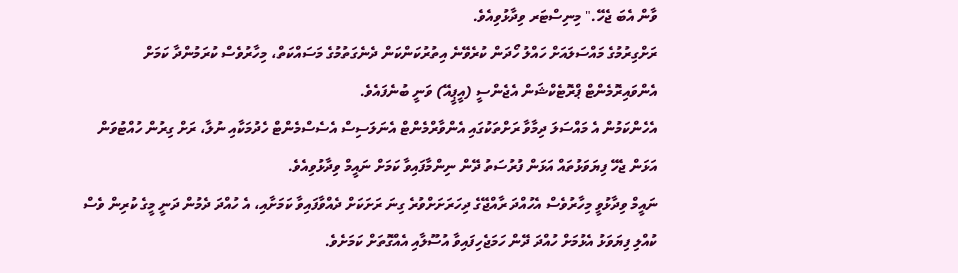ވާން އެބަ ޖެހޭ." މިނިސްޓަރ ވިދާޅުވިއެވެ.
ރަށްގިރުމުގެ މައްސަލައަށް ހައްލު ހޯދަން ކުރެވޭނެ އިތުރުކަންކަން ދެނެގަތުމުގެ މަސައްކަތް، މިހާރުވެސް ކުރަމުންދާ ކަމަށް އެންވައިރޮމެންޓް ޕްރޮޓެކްޝަން އެޖެންސީ (އީޕީއޭ) ވަނީ ބުނެފައެވެ.
އެހެންކަމުން އެ މައްސަލަ ދިމާވާ ރަށްތަކުގައި އެންވާރްމެންޓް އެނަލަސިސް އެސެސްމެންޓް ހެދުމަކާއި ނުލާ، ރަށް ގިރުން ހުއްޓުވަން އަޅަން ޖެހޭ ފިޔަވަޅުތައް އަޅަން ފުރުސަތު ދޭން ނިންމާފައިވާ ކަމަށް ނައީމް ވިދާޅުވިއެވެ.
ނައީމް ވިދާޅުވީ މިހާރުވެސް އެހުއްދަ ރާއްޖޭގެ ދިހަރަށަށްވުރެ ގިނަ ރަށަކަށް ދެއްވާފައިވާ ކަމަށާއި، އެ ހުއްދަ ދެމުން ދަނީ މީގެ ކުރިން ވެސް ކުއްލި ފިޔަވަޅު އެޅުމަށް ހުއްދަ ދޭން ހަމަޖެހިފައިވާ އުސޫލާއި އެއްގޮތަށް ކަމަށެވެ.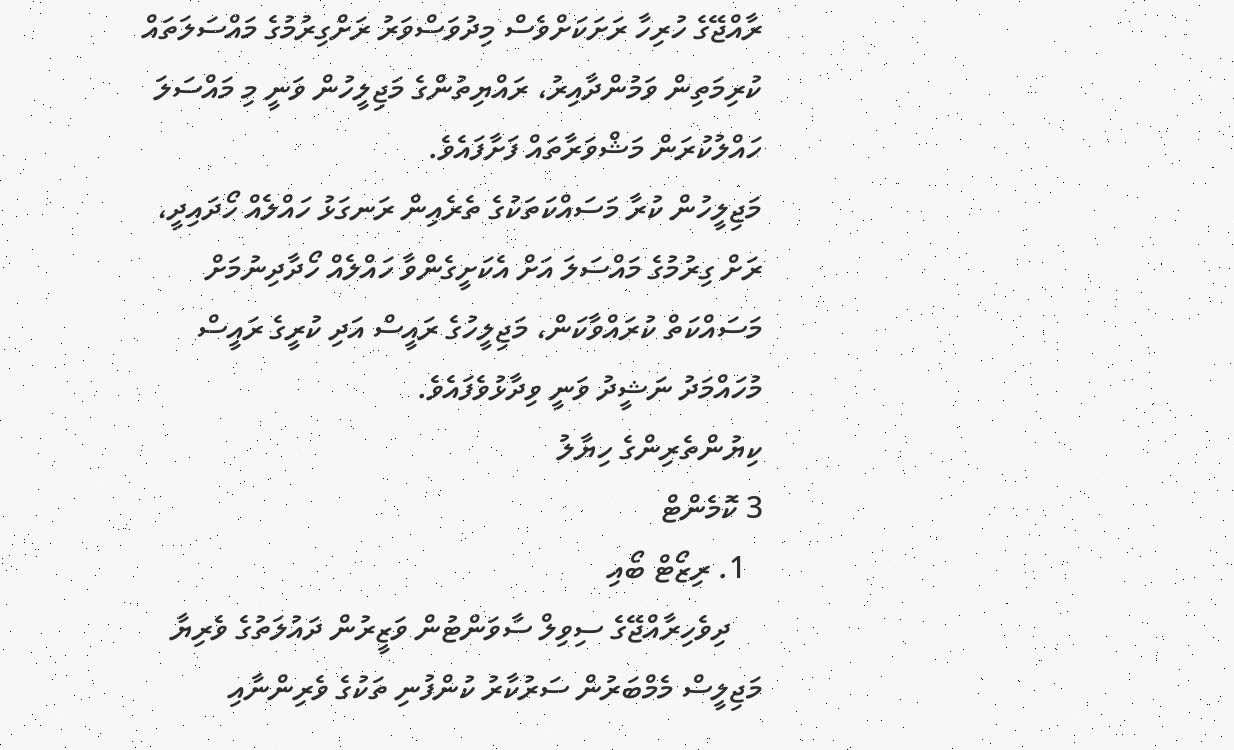ރާއްޖޭގެ ހުރިހާ ރަށަކަށްވެސް މިދުވަސްވަރު ރަށްގިރުމުގެ މައްސަލަތައް ކުރިމަތިން ވަމުންދާއިރު، ރައްޔިތުންގެ މަޖިލީހުން ވަނީ މި މައްސަލަ ހައްލުކުރަން މަޝްވަރާތައް ފަށާފައެވެ.
މަޖިލީހުން ކުރާ މަސައްކަތަކުގެ ތެރެއިން ރަނގަޅު ހައްލެއް ހޯދައިދީ، ރަށް ގިރުމުގެ މައްސަލަ އަށް އެކަށީގެންވާ ހައްލެއް ހޯދާދިނުމަށް މަސައްކަތް ކުރައްވާކަން، މަޖިލީހުގެ ރައީސް އަދި ކުރީގެ ރައީސް މުހައްމަދު ނަޝީދު ވަނީ ވިދާޅުވެފައެވެ.
ކިޔުންތެރިންގެ ހިޔާލު
3 ކޮމެންޓް
  1. ރިޒޯޓް ބޯއި
    ދިވެހިރާއްޖޭގެ ސިވިލް ސާވަންޓުން ވަޒީރުން ދައުލަތުގެ ވެރިޔާ މަޖިލީސް މެމްބަރުން ސަރުކާރު ކުންފުނި ތަކުގެ ވެރިންނާއި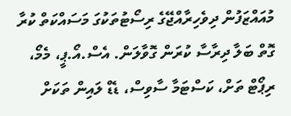މުއައްޒަފުން ދިވެހިރާއްޖޭގެ ރިސޯޓުތަކުގަ މަސައްކަތް ކުރާ ގޮތް ބަލާ ދިރާސާ ކުރަން ގޮވާލަން. އެސް.އޯ.ޕީ، މެމޯ، ރިޕޯޓް ތަށް، ކަސްޓަމާ ސާވިސް، ޑެޑް ލައިން ތަކަށް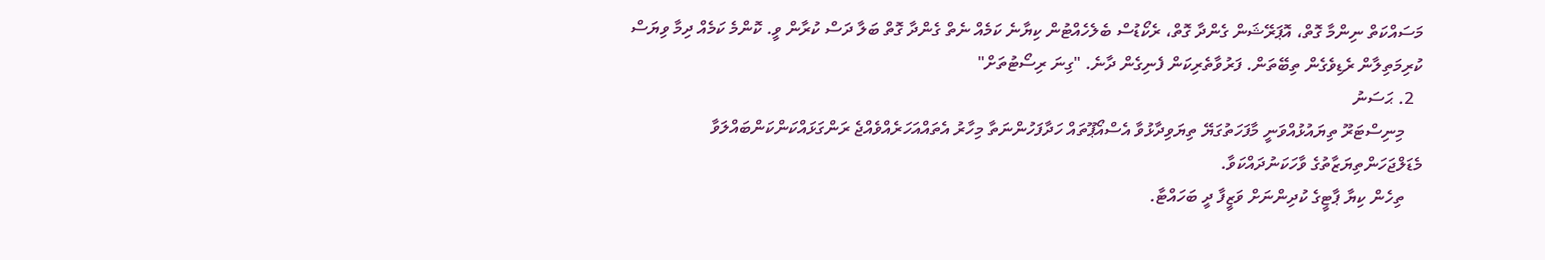މަސައްކަތް ނިންމާ ގޮތް، އޮޕަރޭޝަން ގެންދާ ގޮތް، ރެކޯޑުސް ބެލެހެއްޓުން ކިޔާނެ ކަމެއް ނެތް ގެންދާ ގޮތް ބަލާ ދަސް ކުރާން ވީ. ކޮންމެ ކަމެއް ދިމާ ވިޔަސް ކުރިމަތިލާން ރެޑިވެގެން ތިބޭތަން. ފަރުވާތެރިކަން ފެނިގެން ދާނެ. "ގިނަ ރިސޯޓުތަށް"
  2. ޙަސަނު
    މިނިސްޓަރޫ ތިޔައުޅުއްވަނީ މާފަހަތުގަޔޭ ތިޔަވިދާޅުވާ އެސްއޯޕޫތައް ހަދާފަހުންނަތާ މިހާރު އެތައްއަހަރެއްވެއްޖެ ރަންގަޅައްކަންކަންބައްލަވާ މެޑަލްޖަހަންތިޔަޒާތުގެ ވާހަކަނުދައްކަވާ.
    ތިހެން ކިޔާ ޕާޓީގެ ކުދިންނަށް ވަޒީފާ ދީ ބަހައްޓާ.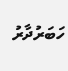ހަބަރުދާރު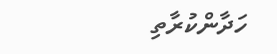ހަދާންކުރާތި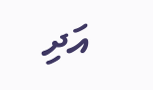އަދި